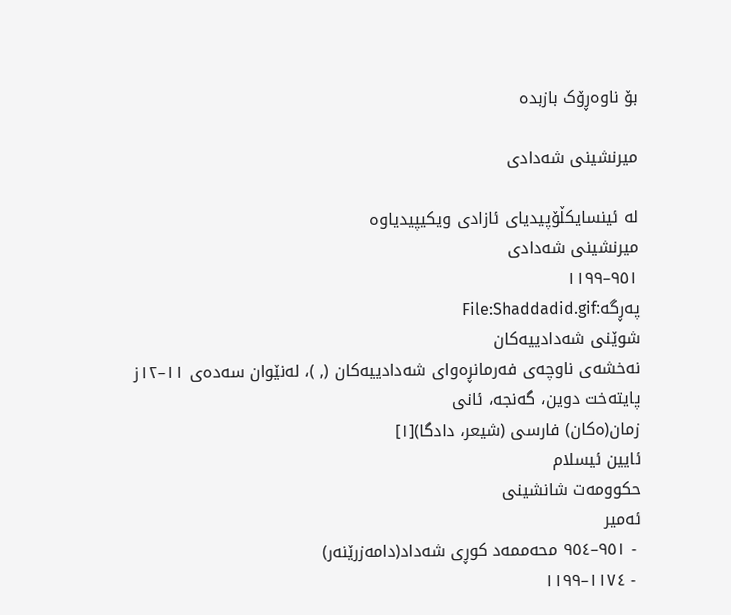بۆ ناوەڕۆک بازبدە

میرنشینی شەدادی

لە ئینسایکڵۆپیدیای ئازادی ویکیپیدیاوە
میرنشینی شەدادی
٩٥١–١١٩٩
پەڕگە:File:Shaddadid.gif
شوێنی شەدادییەکان
نەخشەی ناوچەی فەرمانڕەوای شەدادییەکان (, )، لەنێوان سەدەی ١١–١٢ز
پایتەخت دوین، گەنجە، ئانی
زمان(ەکان) فارسی (شیعر، دادگا)[١]
ئایین ئیسلام
حکوومەت شانشینی
ئەمیر
 - ٩٥١–٩٥٤ محەممەد کوڕی شەداد(دامەزرێنەر)
 - ١١٧٤–١١٩٩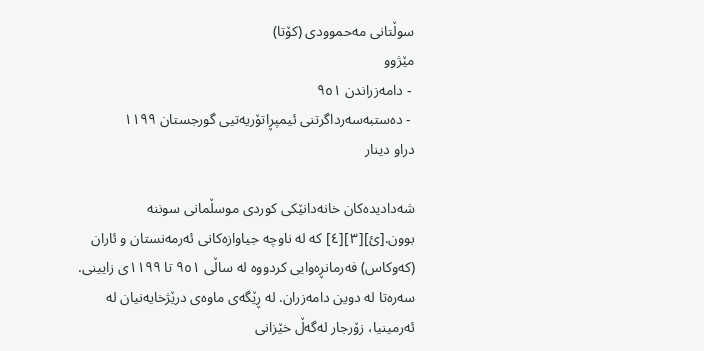سوڵتانی مەحموودی (کۆتا)
مێژوو
 - دامەزراندن ٩٥١
 - دەستبەسەرداگرتنی ئیمپڕاتۆریەتیی گورجستان ١١٩٩
دراو دینار

شەدادیدەکان خانەدانێکی کوردی موسڵمانی سوننە بوون.[ئ][٣][٤] کە لە ناوچە جیاوازەکانی ئەرمەنستان و ئاران (کەوکاس) فەرمانڕەوایی کردووە لە ساڵی ٩٥١ تا ١١٩٩ی زایینی. سەرەتا لە دوین دامەزران. لە ڕێگەی ماوەی درێژخایەنیان لە ئەرمینیا، زۆرجار لەگەڵ خێزانی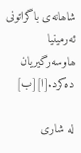شاھانەی باگراتونی ئەرمینیا ھاوسەرگیریان دەکرد.[ا][ب]

لە شاری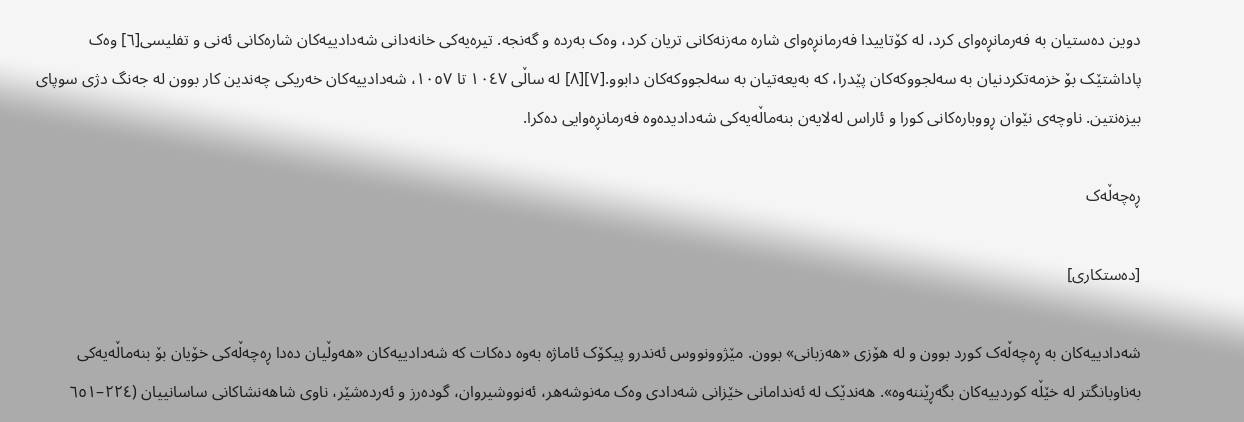دوین دەستیان بە فەرمانڕەوای کرد، لە کۆتاییدا فەرمانڕەوای شارە مەزنەکانی تریان کرد، وەک بەردە و گەنجە. تیرەیەکی خانەدانی شەدادییەکان شارەکانی ئەنی و تفلیسی[٦] وەک پاداشتێک بۆ خزمەتکردنیان بە سەلجووکەکان پێدرا، کە بەیعەتیان بە سەلجووکەکان دابوو.[٧][٨] لە ساڵی ١٠٤٧ تا ١٠٥٧، شەدادییەکان خەریکی چەندین کار بوون لە جەنگ دژی سوپای بیزەنتین. ناوچەی نێوان ڕووبارەکانی کورا و ئاراس لەلایەن بنەماڵەیەکی شەدادیدەوە فەرمانڕەوایی دەکرا.

ڕەچەڵەک

[دەستکاری]

شەدادییەکان بە ڕەچەڵەک کورد بوون و لە ھۆزی «ھەزبانی» بوون. مێژوونووس ئەندرو پیکۆک ئاماژە بەوە دەکات کە شەدادییەکان «ھەوڵیان دەدا ڕەچەڵەکی خۆیان بۆ بنەماڵەیەکی بەناوبانگتر لە خێڵە کوردییەکان بگەڕێننەوە». ھەندێک لە ئەندامانی خێزانی شەدادی وەک مەنوشەھر، ئەنووشیروان، گودەرز و ئەردەشێر، ناوی شاھەنشاکانی ساسانییان (٢٢٤–٦٥١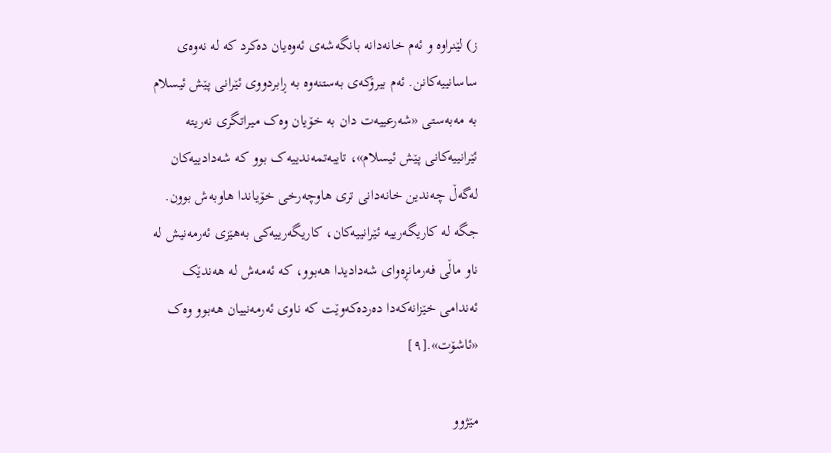ز) لێنراوە و ئەم خانەدانە بانگەشەی ئەوەیان دەکرد کە لە نەوەی ساسانییەکانن. ئەم بیرۆکەی بەستنەوە بە ڕابردووی ئێرانی پێش ئیسلام بە مەبەستی «شەرعییەت دان بە خۆیان وەک میراتگری نەریتە ئێرانییەکانی پێش ئیسلام»، تایبەتمەندییەک بوو کە شەدادییەکان لەگەڵ چەندین خانەدانی تری ھاوچەرخی خۆیاندا ھاوبەش بوون. جگە لە کاریگەرییە ئێرانییەکان، کاریگەرییەکی بەھێزی ئەرمەنیش لە ناو ماڵی فەرمانڕەوای شەدادیدا ھەبوو، کە ئەمەش لە ھەندێک ئەندامی خێزانەکەدا دەردەکەوێت کە ناوی ئەرمەنییان ھەبوو وەک «ئاشۆت».[٩]

مێژوو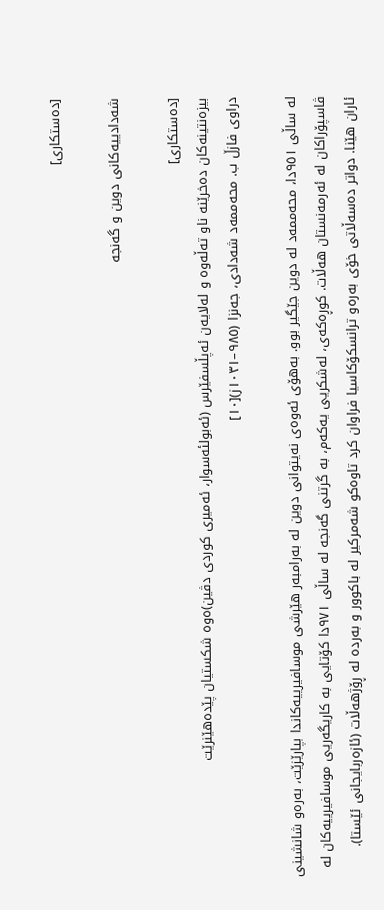[دەستکاری]

شەدادییەکانی دوین و گەنجە

[دەستکاری]
بیزەنتینەکان دەخرێنە ناو تەڵەوە و لەلایەن ئەپڵسفێرس (ئەبولئەسوار، ئەمیری کوردی دڤین)ەوە شکستیان پێدەھێنرێت
دراوی فازڵ ب. محەممەد شەدادی، جەنزا (٩٨٥–١٠٣١ز)[١٠]

لە ساڵی ٩٥١دا، محەممەد لە دوین جێگیر بوو. بەھۆی ئەوەی نەیتوانی دوین لە بەرامبەر ھێرشی موسافیرییەکاندا بپارێزێت، بەرەو شانشینی ڤاسپۆراکان لە ئەرمەنستان ھەڵات. کوڕەکەی، لەشکریی یەکەم، بە گرتنی گەنجە لە ساڵی ٩٧١دا کۆتایی بە کاریگەریی موسافیرییەکان لە ئاران ھێنا. دواتر دەسەڵاتی خۆی بەرەو ترانسکۆکاسیا فراوان کرد تاوەکو شەمرکیر لە باکوور و بەردە لە ڕۆژھەڵات (ئازەربایجانی ئێستا).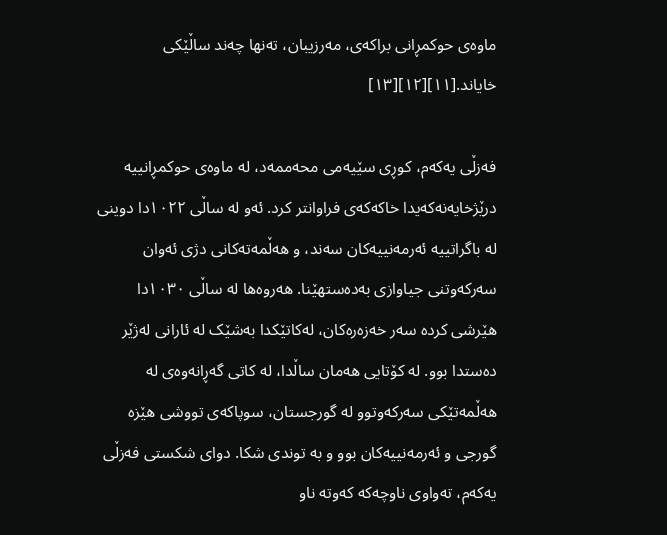ماوەی حوکمڕانی براکەی، مەرزیبان، تەنھا چەند ساڵێکی خایاند.[١١][١٢][١٣]

فەزڵی یەکەم، کوڕی سێیەمی محەممەد، لە ماوەی حوکمڕانییە درێژخایەنەکەیدا خاکەکەی فراوانتر کرد. ئەو لە ساڵی ١٠٢٢دا دوینی لە باگراتییە ئەرمەنییەکان سەند، و ھەڵمەتەکانی دژی ئەوان سەرکەوتنی جیاوازی بەدەستھێنا. ھەروەھا لە ساڵی ١٠٣٠دا ھێرشی کردە سەر خەزەرەکان، لەکاتێکدا بەشێک لە ئارانی لەژێر دەستدا بوو. لە کۆتایی ھەمان ساڵدا، لە کاتی گەڕانەوەی لە ھەڵمەتێکی سەرکەوتوو لە گورجستان، سوپاکەی تووشی ھێزە گورجی و ئەرمەنییەکان بوو و بە توندی شکا. دوای شکستی فەزڵی یەکەم، تەواوی ناوچەکە کەوتە ناو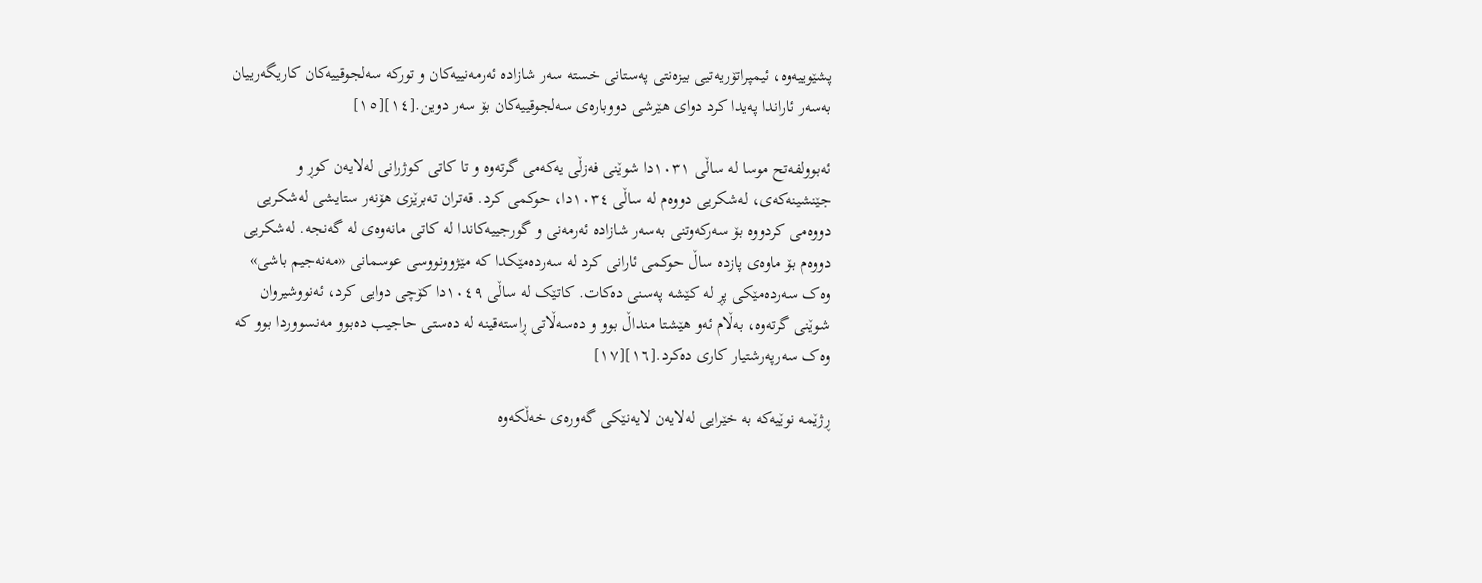پشێوییەوە، ئیمپراتۆریەتیی بیزەنتی پەستانی خستە سەر شازادە ئەرمەنییەکان و تورکە سەلجوقییەکان کاریگەرییان بەسەر ئاراندا پەیدا کرد دوای ھێرشی دووبارەی سەلجوقییەکان بۆ سەر دوین.[١٤][١٥]

ئەبوولفەتح موسا لە ساڵی ١٠٣١دا شوێنی فەزڵی یەکەمی گرتەوە و تا کاتی کوژرانی لەلایەن کوڕ و جێنشینەکەی، لەشکریی دووەم لە ساڵی ١٠٣٤دا، حوکمی کرد. قەتران تەبرێزی ھۆنەر ستایشی لەشکریی دووەمی کردووە بۆ سەرکەوتنی بەسەر شازادە ئەرمەنی و گورجییەکاندا لە کاتی مانەوەی لە گەنجە. لەشکریی دووەم بۆ ماوەی پازدە ساڵ حوکمی ئارانی کرد لە سەردەمێکدا کە مێژوونووسی عوسمانی «مەنەجیم باشی» وەک سەردەمێکی پڕ لە کێشە پەسنی دەکات. کاتێک لە ساڵی ١٠٤٩دا کۆچی دوایی کرد، ئەنووشیروان شوێنی گرتەوە، بەڵام ئەو ھێشتا منداڵ بوو و دەسەڵاتی ڕاستەقینە لە دەستی حاجیب دەبوو مەنسووردا بوو کە وەک سەرپەرشتیار کاری دەکرد.[١٦][١٧]

ڕژێمە نوێیەکە بە خێرایی لەلایەن لایەنێکی گەورەی خەڵکەوە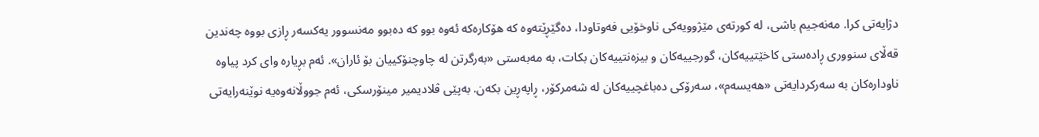دژایەتی کرا. مەنەجیم باشی، لە کورتەی مێژوویەکی ناوخۆیی فەوتاودا، دەگێڕێتەوە کە ھۆکارەکە ئەوە بوو کە دەبوو مەنسوور یەکسەر ڕازی بووە چەندین قەڵای سنووری ڕادەستی کاخێتییەکان، گورجییەکان و بیزەنتییەکان بکات، بە مەبەستی «بەرگرتن لە چاوچنۆکییان بۆ ئاران». ئەم بڕیارە وای کرد پیاوە ناودارەکان بە سەرکردایەتی «ھەیسەم»، سەرۆکی دەباغچییەکان لە شەمرکۆر، ڕاپەڕین بکەن. بەپێی ڤلادیمیر مینۆرسکی، ئەم جووڵانەوەیە نوێنەرایەتی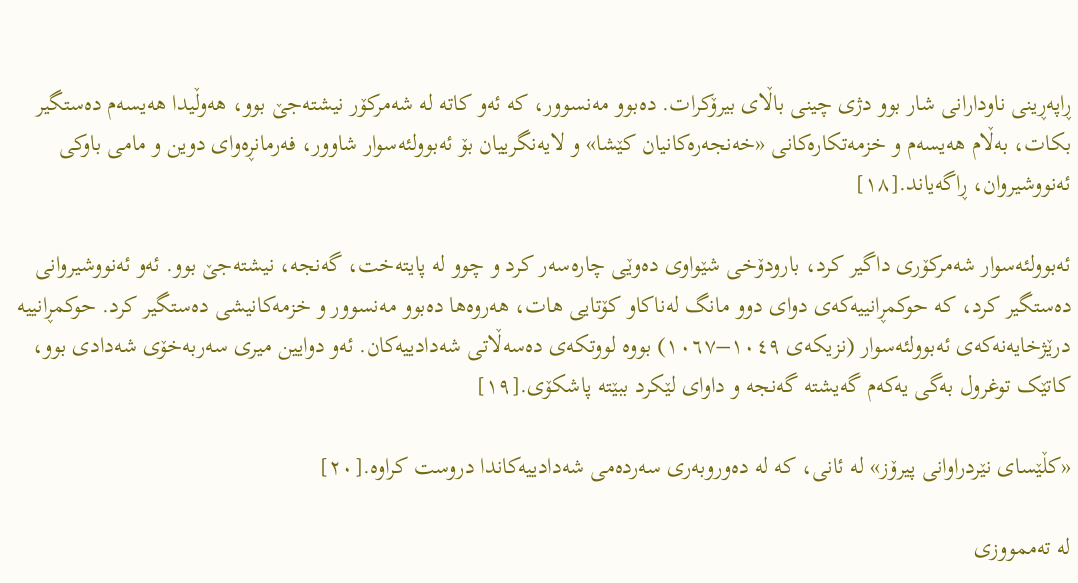ڕاپەڕینی ناودارانی شار بوو دژی چینی باڵای بیرۆکرات. دەبوو مەنسوور، کە ئەو کاتە لە شەمرکۆر نیشتەجێ بوو، ھەوڵیدا ھەیسەم دەستگیر بکات، بەڵام ھەیسەم و خزمەتکارەکانی «خەنجەرەکانیان کێشا» و لایەنگرییان بۆ ئەبوولئەسوار شاوور، فەرمانڕەوای دوین و مامی باوکی ئەنووشیروان، ڕاگەیاند.[١٨]

ئەبوولئەسوار شەمرکۆری داگیر کرد، بارودۆخی شێواوی دەوێی چارەسەر کرد و چوو لە پایتەخت، گەنجە، نیشتەجێ بوو. ئەو ئەنووشیروانی دەستگیر کرد، کە حوکمڕانییەکەی دوای دوو مانگ لەناکاو کۆتایی ھات، ھەروەھا دەبوو مەنسوور و خزمەکانیشی دەستگیر کرد. حوکمڕانییە درێژخایەنەکەی ئەبوولئەسوار (نزیکەی ١٠٤٩–١٠٦٧) بووە لووتکەی دەسەڵاتی شەدادییەکان. ئەو دوایین میری سەربەخۆی شەدادی بوو، کاتێک توغرول بەگی یەکەم گەیشتە گەنجە و داوای لێکرد ببێتە پاشکۆی.[١٩]

«کڵێسای نێردراوانی پیرۆز» لە ئانی، کە لە دەوروبەری سەردەمی شەدادییەکاندا دروست کراوە.[٢٠]

لە تەممووزی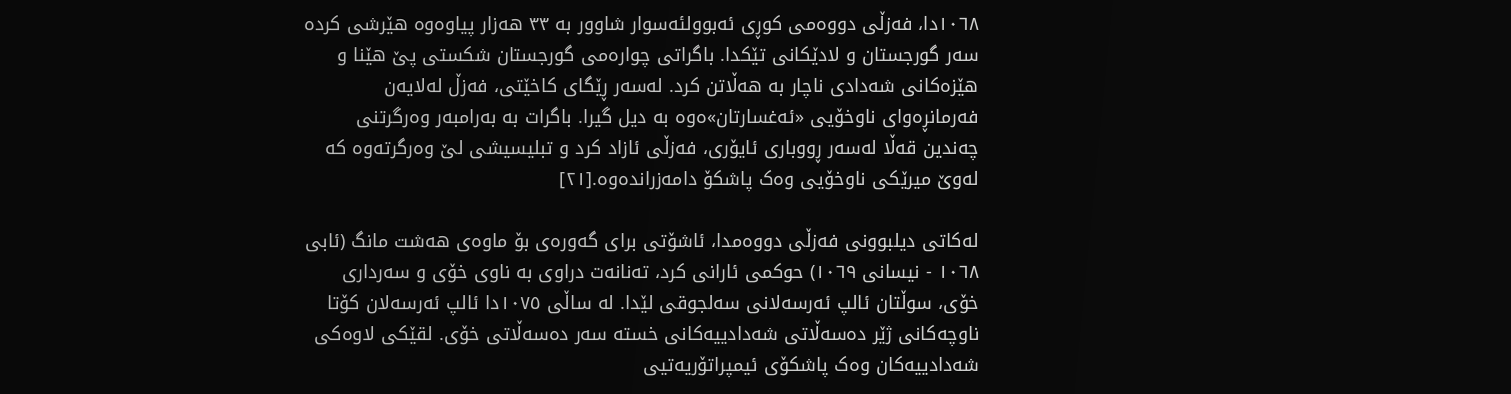١٠٦٨دا، فەزڵی دووەمی کوڕی ئەبوولئەسوار شاوور بە ٣٣ ھەزار پیاوەوە ھێرشی کردە سەر گورجستان و لادێکانی تێکدا. باگراتی چوارەمی گورجستان شکستی پێ ھێنا و ھێزەکانی شەدادی ناچار بە ھەڵاتن کرد. لەسەر ڕێگای کاخێتی، فەزڵ لەلایەن فەرمانڕەوای ناوخۆیی «ئەغسارتان»ەوە بە دیل گیرا. باگرات بە بەرامبەر وەرگرتنی چەندین قەڵا لەسەر ڕووباری ئایۆری، فەزڵی ئازاد کرد و تبلیسیشی لێ وەرگرتەوە کە لەوێ میرێکی ناوخۆیی وەک پاشکۆ دامەزراندەوە.[٢١]

لەکاتی دیلبوونی فەزڵی دووەمدا، ئاشۆتی برای گەورەی بۆ ماوەی ھەشت مانگ (ئابی ١٠٦٨ - نیسانی ١٠٦٩) حوکمی ئارانی کرد، تەنانەت دراوی بە ناوی خۆی و سەرداری خۆی، سوڵتان ئالپ ئەرسەلانی سەلجوقی لێدا. لە ساڵی ١٠٧٥دا ئالپ ئەرسەلان کۆتا ناوچەکانی ژێر دەسەڵاتی شەدادییەکانی خستە سەر دەسەڵاتی خۆی. لقێکی لاوەکی شەدادییەکان وەک پاشکۆی ئیمپراتۆریەتیی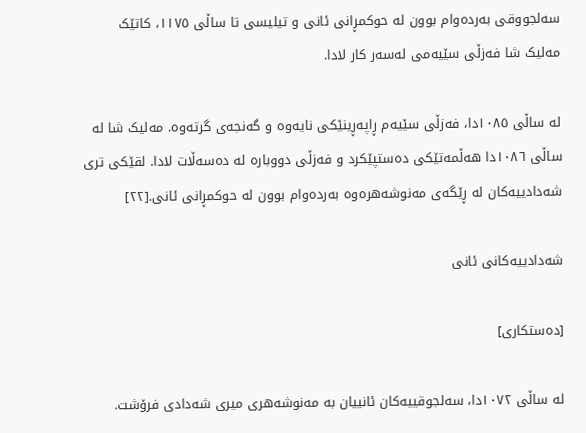سەلجووقی بەردەوام بوون لە حوکمڕانی ئانی و تیلیسی تا ساڵی ١١٧٥، کاتێک مەلیک شا فەزڵی سێیەمی لەسەر کار لادا.

لە ساڵی ١٠٨٥دا، فەزڵی سێیەم ڕاپەڕینێکی نایەوە و گەنجەی گرتەوە. مەلیک شا لە ساڵی ١٠٨٦دا ھەڵمەتێکی دەستپێکرد و فەزڵی دووبارە لە دەسەڵات لادا. لقێکی تری شەدادییەکان لە ڕێگەی مەنوشەھرەوە بەردەوام بوون لە حوکمڕانی ئانی.[٢٢]

شەدادییەکانی ئانی

[دەستکاری]

لە ساڵی ١٠٧٢دا، سەلجوقییەکان ئانییان بە مەنوشەھری میری شەدادی فرۆشت.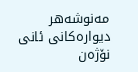مەنوشەھر دیوارەکانی ئانی نۆژەن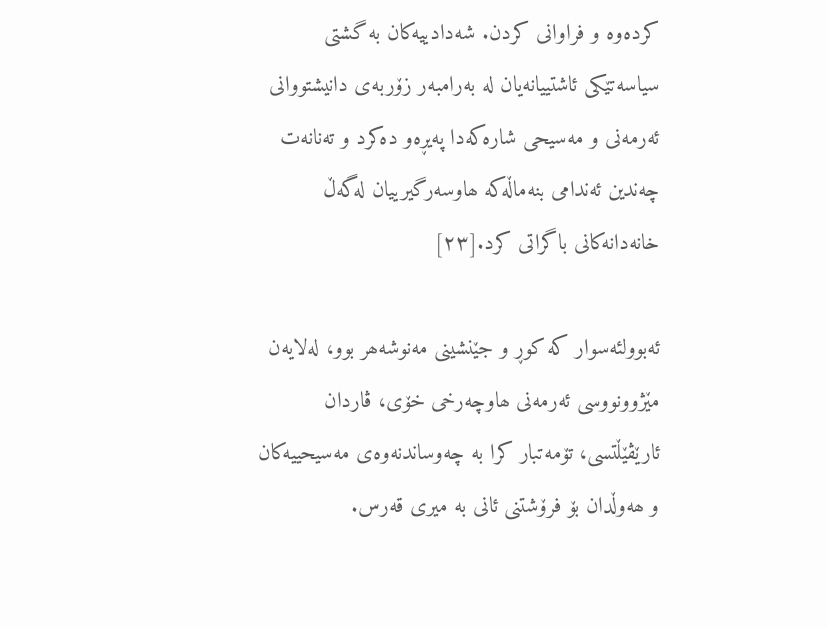کردەوە و فراوانی کردن. شەدادییەکان بە گشتی سیاسەتێکی ئاشتییانەیان لە بەرامبەر زۆربەی دانیشتووانی ئەرمەنی و مەسیحی شارەکەدا پەیڕەو دەکرد و تەنانەت چەندین ئەندامی بنەماڵەکە ھاوسەرگیرییان لەگەڵ خانەدانەکانی باگراتی کرد.[٢٣]

ئەبوولئەسوار کە کوڕ و جێنشینی مەنوشەھر بوو، لەلایەن مێژوونووسی ئەرمەنی ھاوچەرخی خۆی، ڤاردان ئارێڤێڵتسی، تۆمەتبار کرا بە چەوساندنەوەی مەسیحییەکان و ھەوڵدان بۆ فرۆشتنی ئانی بە میری قەرس.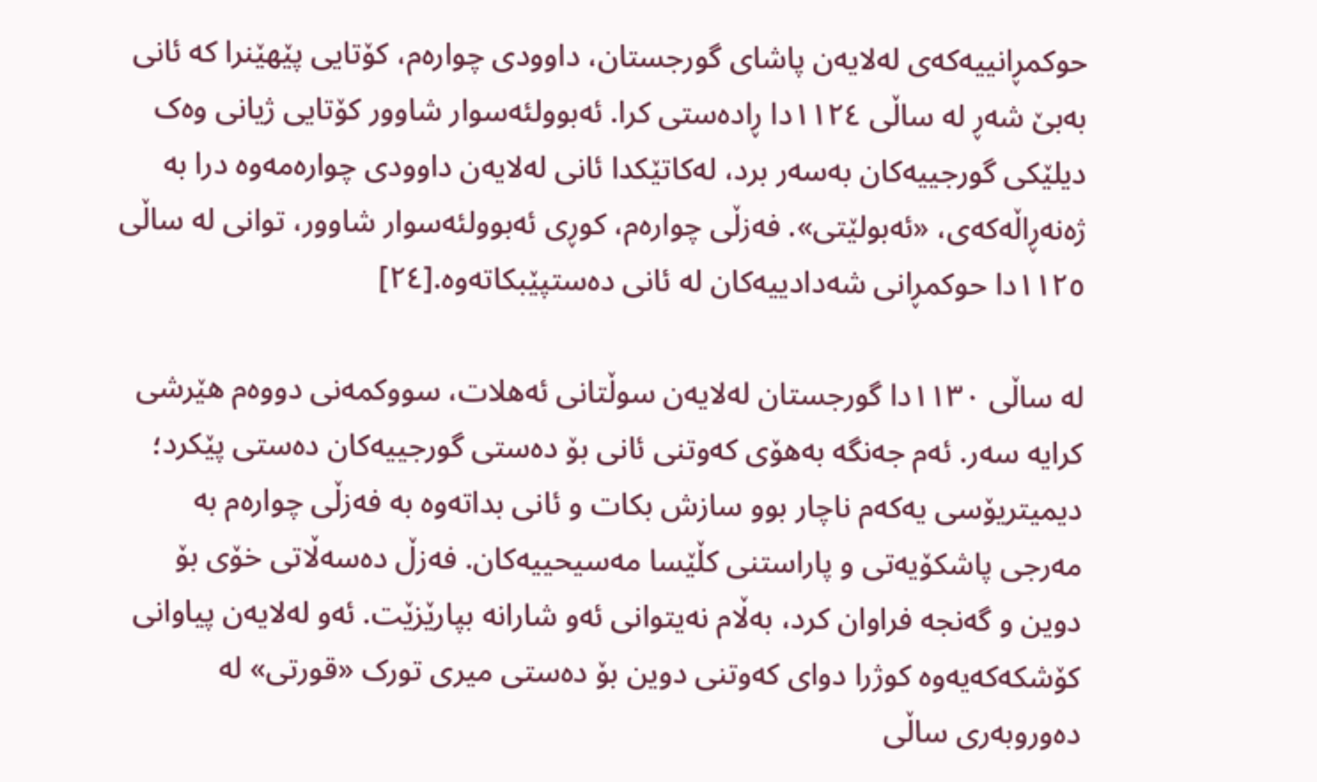حوکمڕانییەکەی لەلایەن پاشای گورجستان، داوودی چوارەم، کۆتایی پێھێنرا کە ئانی بەبێ شەڕ لە ساڵی ١١٢٤دا ڕادەستی کرا. ئەبوولئەسوار شاوور کۆتایی ژیانی وەک دیلێکی گورجییەکان بەسەر برد، لەکاتێکدا ئانی لەلایەن داوودی چوارەمەوە درا بە ژەنەڕاڵەکەی، «ئەبولێتی». فەزڵی چوارەم، کوڕی ئەبوولئەسوار شاوور، توانی لە ساڵی ١١٢٥دا حوکمڕانی شەدادییەکان لە ئانی دەستپێبکاتەوە.[٢٤]

لە ساڵی ١١٣٠دا گورجستان لەلایەن سوڵتانی ئەھلات، سووکمەنی دووەم ھێرشی کرایە سەر. ئەم جەنگە بەھۆی کەوتنی ئانی بۆ دەستی گورجییەکان دەستی پێکرد؛ دیمیتریۆسی یەکەم ناچار بوو سازش بکات و ئانی بداتەوە بە فەزڵی چوارەم بە مەرجی پاشکۆیەتی و پاراستنی کڵێسا مەسیحییەکان. فەزڵ دەسەڵاتی خۆی بۆ دوین و گەنجە فراوان کرد، بەڵام نەیتوانی ئەو شارانە بپارێزێت. ئەو لەلایەن پیاوانی کۆشکەکەیەوە کوژرا دوای کەوتنی دوین بۆ دەستی میری تورک «قورتی» لە دەوروبەری ساڵی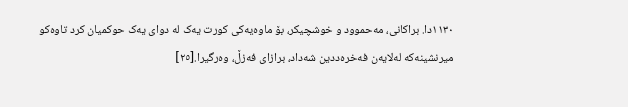١١٣٠دا. براکانی، مەحموود و خوشچیکر، بۆ ماوەیەکی کورت یەک لە دوای یەک حوکمیان کرد تاوەکو میرنشینەکە لەلایەن فەخرەددین شەداد، برازای فەزڵ، وەرگیرا.[٢٥]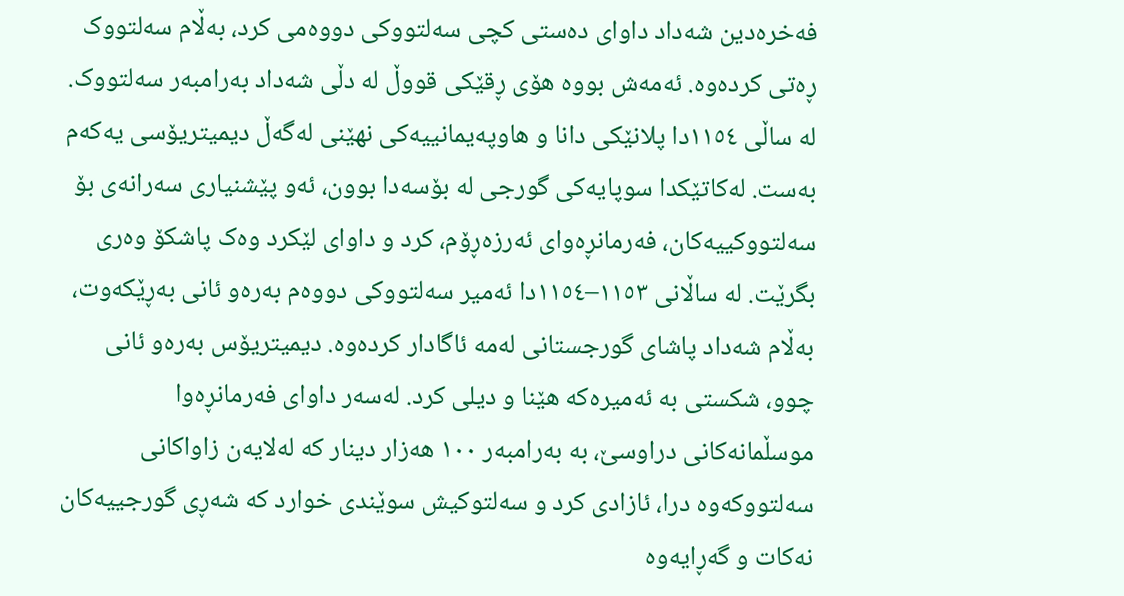فەخرەدین شەداد داوای دەستی کچی سەلتووکی دووەمی کرد، بەڵام سەلتووک ڕەتی کردەوە. ئەمەش بووە ھۆی ڕقێکی قووڵ لە دڵی شەداد بەرامبەر سەلتووک. لە ساڵی ١١٥٤دا پلانێکی دانا و ھاوپەیمانییەکی نھێنی لەگەڵ دیمیتریۆسی یەکەم بەست. لەکاتێکدا سوپایەکی گورجی لە بۆسەدا بوون، ئەو پێشنیاری سەرانەی بۆ سەلتووکییەکان، فەرمانڕەوای ئەرزەڕۆم، کرد و داوای لێکرد وەک پاشکۆ وەری بگرێت. لە ساڵانی ١١٥٣–١١٥٤دا ئەمیر سەلتووکی دووەم بەرەو ئانی بەڕێکەوت، بەڵام شەداد پاشای گورجستانی لەمە ئاگادار کردەوە. دیمیتریۆس بەرەو ئانی چوو، شکستی بە ئەمیرەکە ھێنا و دیلی کرد. لەسەر داوای فەرمانڕەوا موسڵمانەکانی دراوسێ، بە بەرامبەر ١٠٠ ھەزار دینار کە لەلایەن زاواکانی سەلتووکەوە درا، ئازادی کرد و سەلتوکیش سوێندی خوارد کە شەڕی گورجییەکان نەکات و گەڕایەوە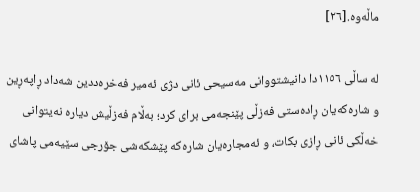ماڵەوە.[٢٦]

لە ساڵی ١١٥٦دا دانیشتووانی مەسیحی ئانی دژی ئەمیر فەخرەددین شەداد ڕاپەڕین و شارەکەیان ڕادەستی فەزڵی پێنجەمی برای کرد؛ بەڵام فەزڵیش دیارە نەیتوانی خەڵکی ئانی ڕازی بکات، و ئەمجارەیان شارەکە پێشکەشی جۆرجی سێیەمی پاشای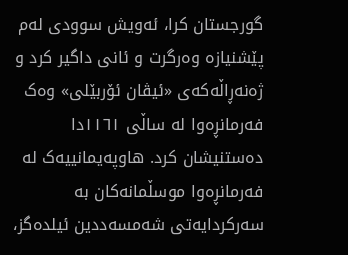گورجستان کرا، ئەویش سوودی لەم پێشنیازە وەرگرت و ئانی داگیر کرد و ژەنەڕاڵەکەی «ئیڤان ئۆربێلی» وەک فەرمانڕەوا لە ساڵی ١١٦١دا دەستنیشان کرد. ھاوپەیمانییەک لە فەرمانڕەوا موسڵمانەکان بە سەرکردایەتی شەمسەددین ئیلدەگز،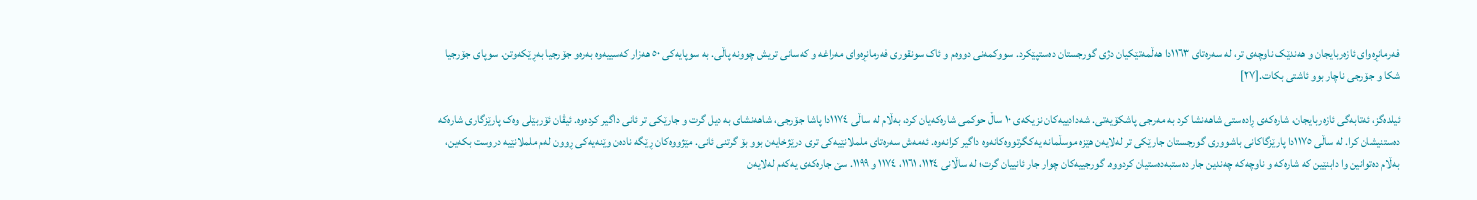فەرمانڕەوای ئازەربایجان و ھەندێک ناوچەی تر، لە سەرەتای ١١٦٣دا ھەڵمەتێکیان دژی گورجستان دەستپێکرد. سووکمەنی دووەم و ئاک سونقوری فەرمانڕەوای مەراغە و کەسانی تریش چوونە پاڵی. بە سوپایەکی ٥٠ ھەزار کەسییەوە بەرەو جۆرجیا بەڕێکەوتن. سوپای جۆرجیا شکا و جۆرجی ناچار بوو ئاشتی بکات.[٢٧]

ئیلدەگز، ئەتابەگی ئازەربایجان، شارەکەی ڕادەستی شاھەنشا کرد بە مەرجی پاشکۆیەتی. شەدادییەکان نزیکەی ١٠ ساڵ حوکمی شارەکەیان کرد، بەڵام لە ساڵی ١١٧٤دا پاشا جۆرجی، شاھەنشای بە دیل گرت و جارێکی تر ئانی داگیر کردەوە. ئیڤان ئۆربێلی وەک پارێزگاری شارەکە دەستنیشان کرا. لە ساڵی ١١٧٥دا پارێزگاکانی باشووری گورجستان جارێکی تر لەلایەن ھێزە موسڵمانە یەکگرتووەکانەوە داگیر کرانەوە. ئەمەش سەرەتای ململانێیەکی تری درێژخایەن بوو بۆ گرتنی ئانی. مێژووەکان ڕێگە نادەن وێنەیەکی ڕوون لەم ململانێیە دروست بکەین، بەڵام دەتوانین وا دابنێین کە شارەکە و ناوچەکە چەندین جار دەستبەدەستیان کردووە. گورجییەکان چوار جار ئانییان گرت؛ لە ساڵانی ١١٢٤، ١١٦١، ١١٧٤ و ١١٩٩. سێ جارەکەی یەکەم لەلایەن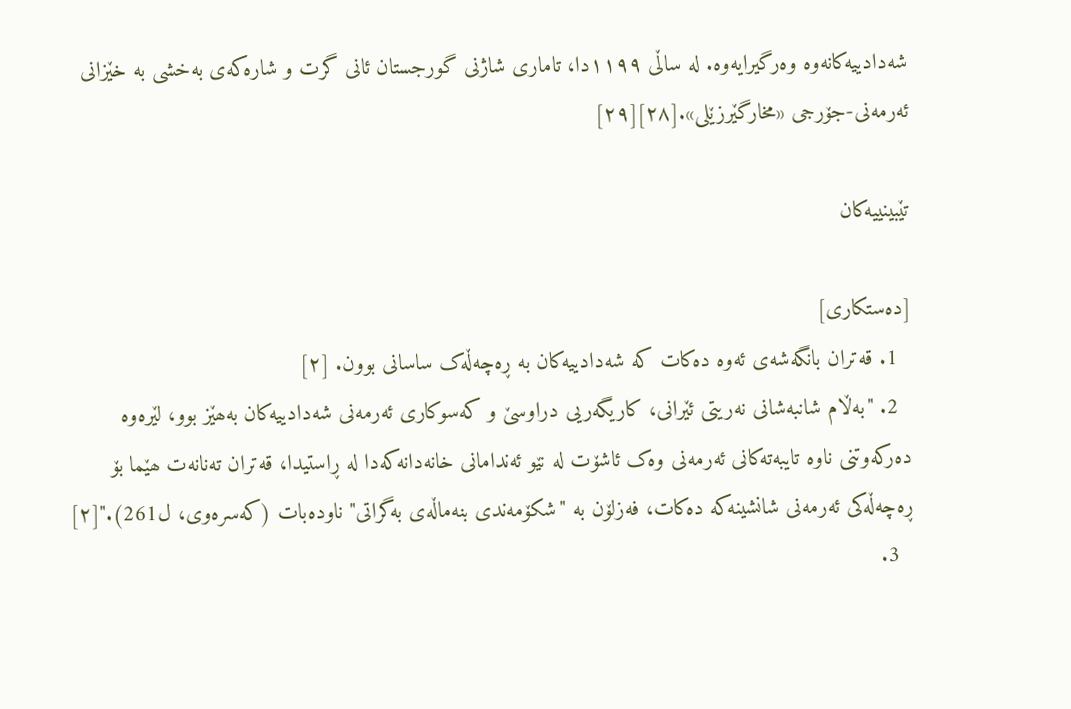شەدادییەکانەوە وەرگیرایەوە. لە ساڵی ١١٩٩دا، تاماری شاژنی گورجستان ئانی گرت و شارەکەی بەخشی بە خێزانی ئەرمەنی-جۆرجی «مخارگێرزێلی».[٢٨][٢٩]

تێبینییەکان

[دەستکاری]
  1. قەتران بانگەشەی ئەوە دەکات کە شەدادییەکان بە ڕەچەڵەک ساسانی بوون. [٢]
  2. "بەڵام شانبەشانی نەریتی ئێرانی، کاریگەریی دراوسێ و کەسوکاری ئەرمەنی شەدادییەکان بەھێز بوو، لێرەوە دەرکەوتنی ناوە تایبەتەکانی ئەرمەنی وەک ئاشۆت لە نێو ئەندامانی خانەدانەکەدا لە ڕاستیدا، قەتران تەنانەت ھێما بۆ ڕەچەڵەکی ئەرمەنی شانشینەکە دەکات، فەزلۆن بە "شکۆمەندی بنەماڵەی بەگراتی" ناودەبات (کەسرەوی، ل261)."[٢]
  3.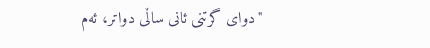"دوای گرتنی ئانی ساڵی دواتر، ئەم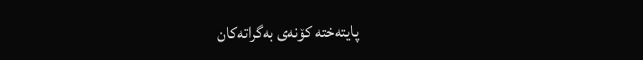پایتەختە کۆنەی بەگراتەکان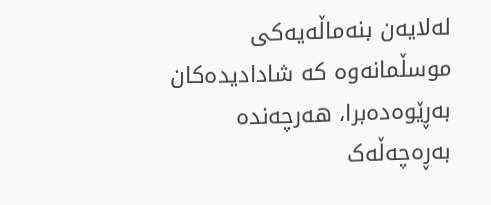لەلایەن بنەماڵەیەکی موسڵمانەوە کە شادادیدەکان بەڕێوەدەبرا، ھەرچەندە بەڕەچەڵەک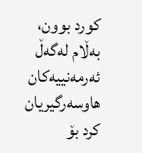کورد بوون، بەڵام لەگەڵ ئەرمەنییەکان ھاوسەرگیریان کرد بۆ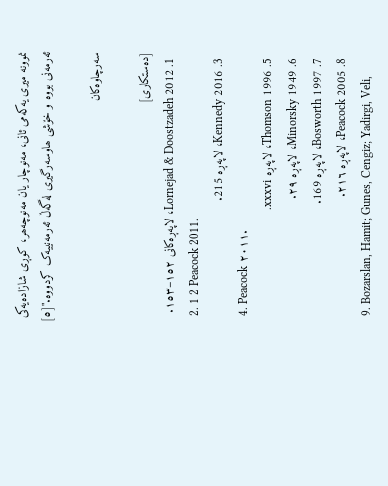نموونە میری یەکەمی ئانی، مەنوچار یان مەنوچەھر، کوڕی شازادەیەکی ئەرمەنی بووە و خۆشی ھاوسەرگیری لەگەڵ ئەرمەنییەک کردووە."[٥]

سەرچاوەکان

[دەستکاری]
  1. Lornejad & Doostzadeh 2012، لاپەڕەکانی ١٥٢–١٥٣.
  2. 1 2 Peacock 2011.
  3. Kennedy 2016، لاپەڕە 215.
  4. Peacock ٢٠١١.
  5. Thomson 1996، لاپەڕە xxxvi.
  6. Minorsky 1949، لاپەڕە ٢٩.
  7. Bosworth 1997، لاپەڕە 169.
  8. Peacock 2005، لاپەڕە ٢١٦.
  9. Bozarslan, Hamit; Gunes, Cengiz; Yadirgi, Veli,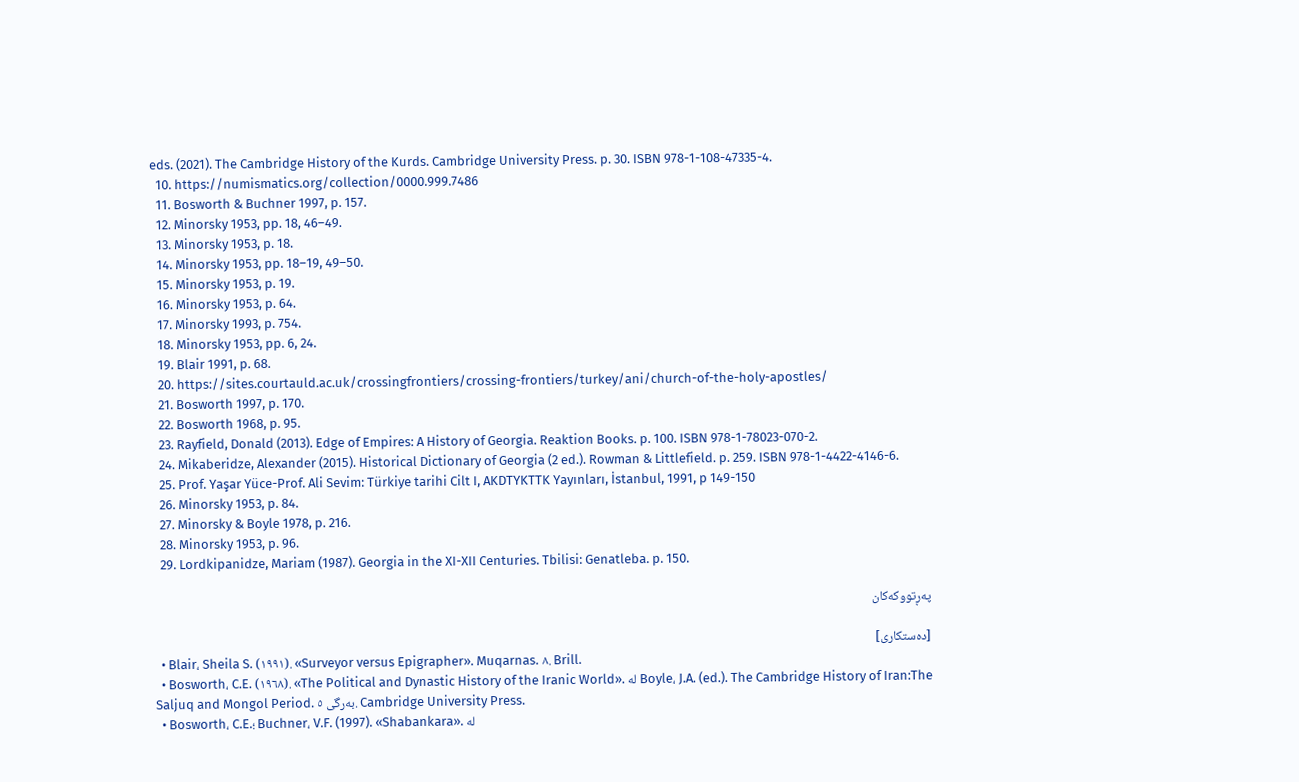eds. (2021). The Cambridge History of the Kurds. Cambridge University Press. p. 30. ISBN 978-1-108-47335-4.
  10. https://numismatics.org/collection/0000.999.7486
  11. Bosworth & Buchner 1997, p. 157.
  12. Minorsky 1953, pp. 18, 46–49.
  13. Minorsky 1953, p. 18.
  14. Minorsky 1953, pp. 18–19, 49–50.
  15. Minorsky 1953, p. 19.
  16. Minorsky 1953, p. 64.
  17. Minorsky 1993, p. 754.
  18. Minorsky 1953, pp. 6, 24.
  19. Blair 1991, p. 68.
  20. https://sites.courtauld.ac.uk/crossingfrontiers/crossing-frontiers/turkey/ani/church-of-the-holy-apostles/
  21. Bosworth 1997, p. 170.
  22. Bosworth 1968, p. 95.
  23. Rayfield, Donald (2013). Edge of Empires: A History of Georgia. Reaktion Books. p. 100. ISBN 978-1-78023-070-2.
  24. Mikaberidze, Alexander (2015). Historical Dictionary of Georgia (2 ed.). Rowman & Littlefield. p. 259. ISBN 978-1-4422-4146-6.
  25. Prof. Yaşar Yüce-Prof. Ali Sevim: Türkiye tarihi Cilt I, AKDTYKTTK Yayınları, İstanbul, 1991, p 149-150
  26. Minorsky 1953, p. 84.
  27. Minorsky & Boyle 1978, p. 216.
  28. Minorsky 1953, p. 96.
  29. Lordkipanidze, Mariam (1987). Georgia in the XI-XII Centuries. Tbilisi: Genatleba. p. 150.

پەڕتووکەکان

[دەستکاری]
  • Blair، Sheila S. (١٩٩١). «Surveyor versus Epigrapher». Muqarnas. ٨. Brill.
  • Bosworth، C.E. (١٩٦٨). «The Political and Dynastic History of the Iranic World». لە Boyle، J.A. (ed.). The Cambridge History of Iran:The Saljuq and Mongol Period. بەرگی ٥. Cambridge University Press.
  • Bosworth، C.E.؛ Buchner، V.F. (1997). «Shabankara». لە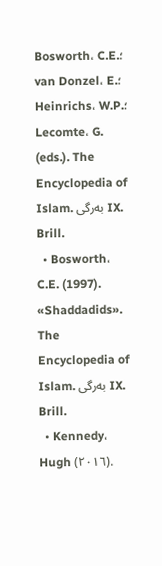Bosworth، C.E.؛ van Donzel، E.؛ Heinrichs، W.P.؛ Lecomte، G. (eds.). The Encyclopedia of Islam. بەرگی IX. Brill.
  • Bosworth، C.E. (1997). «Shaddadids». The Encyclopedia of Islam. بەرگی IX. Brill.
  • Kennedy، Hugh (٢٠١٦).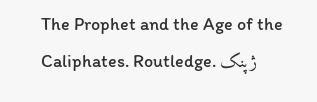The Prophet and the Age of the Caliphates. Routledge. ژپنک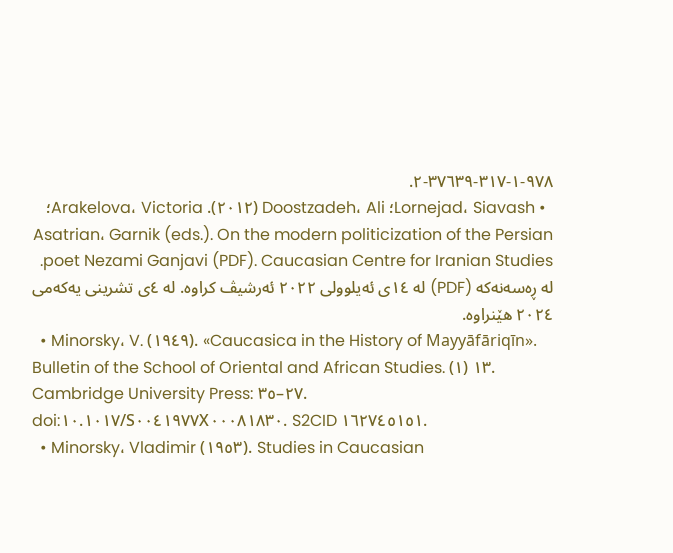٩٧٨-١-٣١٧-٣٧٦٣٩-٢.
  • Lornejad، Siavash؛ Doostzadeh، Ali (٢٠١٢). Arakelova، Victoria؛ Asatrian، Garnik (eds.). On the modern politicization of the Persian poet Nezami Ganjavi (PDF). Caucasian Centre for Iranian Studies. لە ڕەسەنەکە (PDF) لە ١٤ی ئەیلوولی ٢٠٢٢ ئەرشیڤ کراوە. لە ٤ی تشرینی یەکەمی ٢٠٢٤ ھێنراوە.
  • Minorsky، V. (١٩٤٩). «Caucasica in the History of Mayyāfāriqīn». Bulletin of the School of Oriental and African Studies. ١٣ (١). Cambridge University Press: ٢٧–٣٥. doi:١٠.١٠١٧/S٠٠٤١٩٧٧X٠٠٠٨١٨٣٠. S2CID ١٦٢٧٤٥١٥١.
  • Minorsky، Vladimir (١٩٥٣). Studies in Caucasian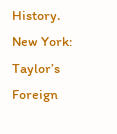History. New York: Taylor’s Foreign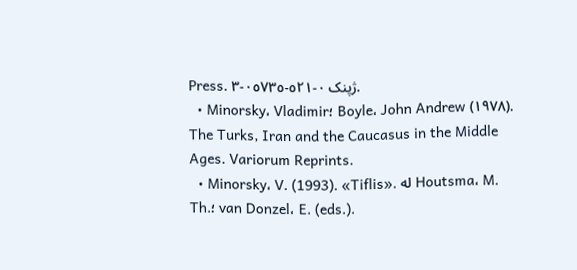Press. ژپنک ٠-٥٢١-٠٥٧٣٥-٣.
  • Minorsky، Vladimir؛ Boyle، John Andrew (١٩٧٨). The Turks, Iran and the Caucasus in the Middle Ages. Variorum Reprints.
  • Minorsky، V. (1993). «Tiflis». لە Houtsma، M. Th.؛ van Donzel، E. (eds.).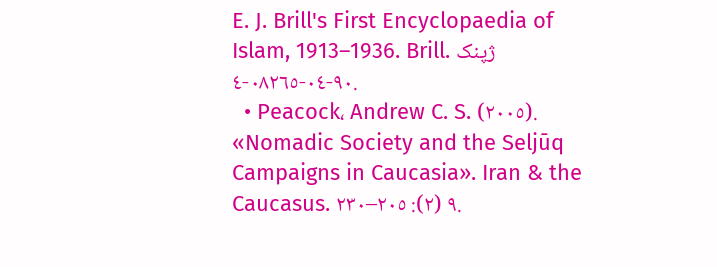E. J. Brill's First Encyclopaedia of Islam, 1913–1936. Brill. ژپنک ٩٠-٠٤-٠٨٢٦٥-٤.
  • Peacock، Andrew C. S. (٢٠٠٥). «Nomadic Society and the Seljūq Campaigns in Caucasia». Iran & the Caucasus. ٩ (٢): ٢٠٥–٢٣٠.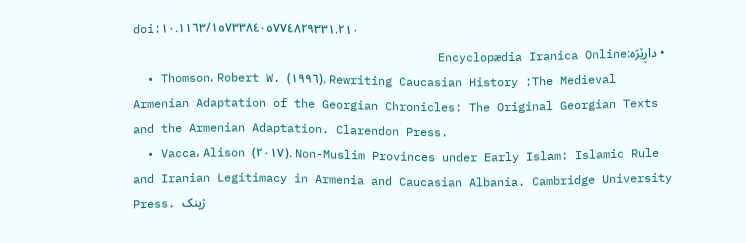doi:١٠.١١٦٣/١٥٧٣٣٨٤٠٥٧٧٤٨٢٩٣٣١.٢١٠
  • داڕێژە:Encyclopædia Iranica Online
  • Thomson، Robert W. (١٩٩٦). Rewriting Caucasian History :The Medieval Armenian Adaptation of the Georgian Chronicles: The Original Georgian Texts and the Armenian Adaptation. Clarendon Press.
  • Vacca، Alison (٢٠١٧). Non-Muslim Provinces under Early Islam: Islamic Rule and Iranian Legitimacy in Armenia and Caucasian Albania. Cambridge University Press. ژپنک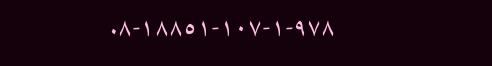٩٧٨-١-١٠٧-١٨٨٥١-٨.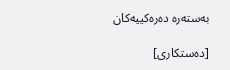بەستەرە دەرەکییەکان

[دەستکاری]